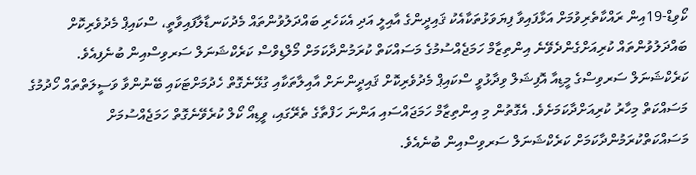ކޯވިޑް-19އިން ރައްކާތެރިވުމަށް އަޅާފައިވާ ފިޔަވަޅުތަކާއެކު ޤައިދީންގެ އާއިލީ އަދި އެކަހެރި ބައްދަލުވުންތައް މެދުކަނޑާލާފައިވާތީ، ސްކައިޕް މެދުވެރިކޮށް ބައްދަލުވުންތައް ކުރިއަށްގެންދެވޭނެ އިންތިޒާމް ހަމަޖެއްސުމުގެ މަސައްކަތް ކުރަމުންދާކަމަށް މޯލްޑިވްސް ކަރެކްޝަނަލް ސަރވިސްއިން ބުނެފިއެވެ.
ކަރެކްޝަނަލް ސަރވިސްގެ މީޑިއާ އޮފިޝަލް ވިދާޅުވީ ސްކައިޕް މެދުވެރިކޮށް ޤައިދީންނަށް އާއިލާތަކާއި ގުޅޭނެގޮތް ހެދުމަށްޓަކައި ބޭނުންވާ ވަސީލަތްތައް ހޯދުމުގެ މަސައްކަތް މިހާރު ކުރިއަށްދާކަމަށެވެ. އެގޮތުން މި އިންތިޒާމް ހަމަޖައްސައި އަންނަ ހަފްތާގެ ތެރޭގައި، ވީޑިއޯ ކޯލް ކުރެވޭނެގޮތް ހަމަޖެއްސުމަށް މަސައްކަތްކުރަމުންދާކަމަށް ކަރެކްޝަނަލް ސަރވިސްއިން ބުނެއެވެ.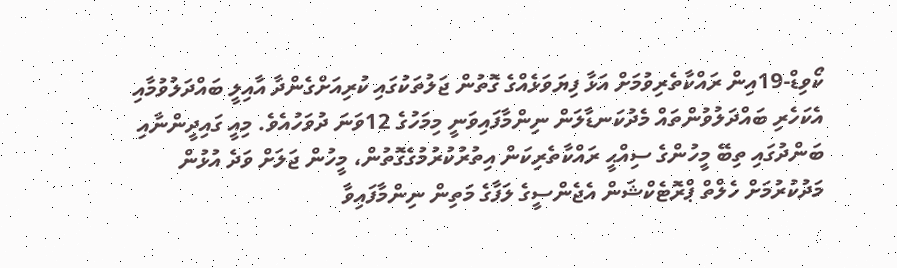ކޯވިޑް-19އިން ރައްކާތެރިވުމަށް އަޅާ ފިޔަވަޅެއްގެ ގޮތުން ޖަލުތަކުގައި ކުރިއަށްގެންދާ އާއިލީ ބައްދަލުވުމާއި އެކަހެރި ބައްދަލުވުންތައް މެދުކަނޑާލަން ނިންމާފައިވަނީ މިމަހުގެ 12ވަނަ ދުވަހުއެވެ. މިއީ ގައިދީންނާއި ބަންދުގައި ތިބޭ މީހުންގެ ސިއްޙީ ރައްކާތެރިކަން އިތުރުކުރުމުގެގޮތުން، މީހުން ޖަލަށް ވަދެ އުޅުން މަދުކުރުމަށް ހެލްތް ޕްރޮޓެކްޝަން އެޖެންސީގެ ލަފާގެ މަތިން ނިންމާފައިވާ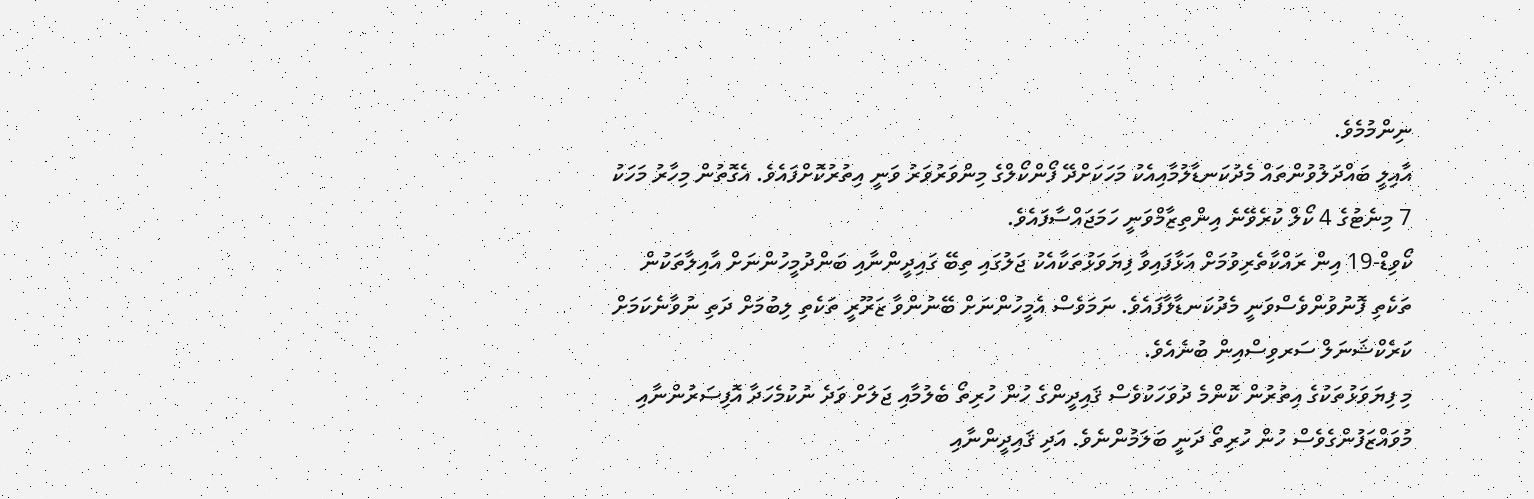ނިންމުމެވެ.
އާއިލީ ބައްދަލުވުންތައް މެދުކަނޑާލުމާއިއެކު މަހަކަށްދޭ ފޯންކޯލްގެ މިންވަރުވަރު ވަނީ އިތުރުކޮށްފައެވެ. އެގޮތުން މިހާރު މަހަކު 7 މިނެޓުގެ 4 ކޯލް ކުރެވޭނެ އިންތިޒާމްވަނީ ހަމަޖައްސާފައެވެ.
ކޯވިޑް-19 އިން ރައްކާތެރިވުމަށް އަޅާފައިވާ ފިޔަވަޅުތަކާއެކު ޖަލުގައި ތިބޭ ގައިދީންނާއި ބަންދުމީހުންނަށް އާއިލާތަކުން ތަކެތި ފޮނުވުންވެސްވަނީ މެދުކަނޑާލާފައެވެ. ނަމަވެސް އެމީހުންނަށް ބޭނުންވާ ޒަރޫރީ ތަކެތި ލިބުމަށް ދަތި ނުވާނެކަމަށް ކަރެކްޝަނަލް ސަރވިސްއިން ބުނެއެވެ.
މި ފިޔަވަޅުތަކުގެ އިތުރުން ކޮންމެ ދުވަހަކުވެސް ޤައިދީންގެ ހުން ހުރިތޯ ބެލުމާއި ޖަލަށް ވަދެ ނުކުމެހަދާ އޮފިސަރުންނާއި މުވައްޒަފުންގެވެސް ހުން ހުރިތޯ ދަނީ ބަލަމުންނެވެ. އަދި ޤައިދީންނާއި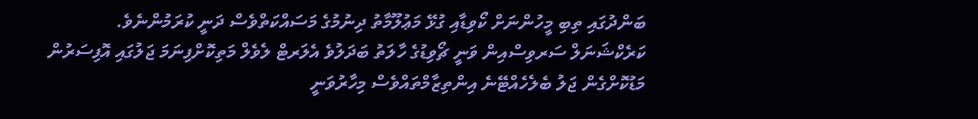ބަންދުގައި ތިބި މީހުންނަށް ކޯވިޑާއި ގުޅޭ މަޢުލޫމާތު ދިނުމުގެ މަސައްކަތްވެސް ދަނީ ކުރަމުންނެވެ.
ކަރެކްޝަނަލް ސަރވިސްއިން ވަނީ ޗޯވިޑުގެ ހާލަތު ބަދަލުވެ އެލަރޓް ލެވެލް މަތިކޮށްފިނަމަ ޖަލުގައި އޮފިސަރުން މަޑުކޮށްގެން ޖަލު ބެލެހެއްޓޭނެ އިންތިޒާމްތައްވެސް މިހާރުވަނީ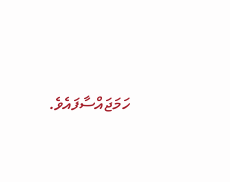ހަމަޖައްސާފައެވެ.